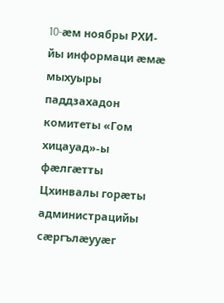10-æм ноябры РХИ-йы информаци æмæ мыхуыры паддзахадон комитеты «Гом хицауад»-ы фæлгæтты Цхинвалы горæты администрацийы сæргълæууæг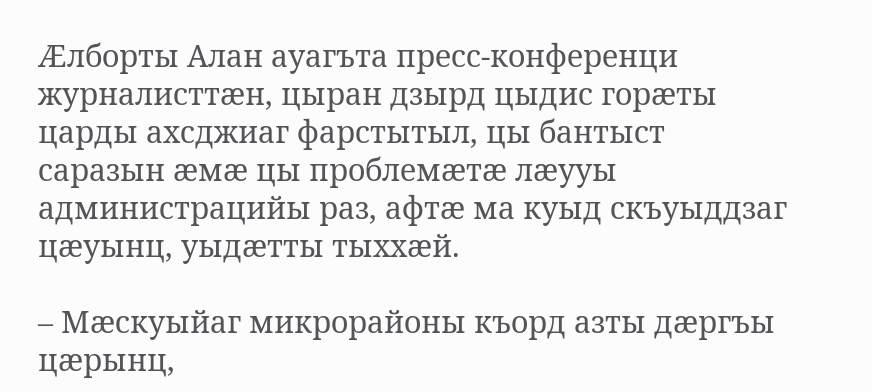Æлборты Алан ауагъта пресс-конференци журналисттæн, цыран дзырд цыдис горæты царды ахсджиаг фарстытыл, цы бантыст саразын æмæ цы проблемæтæ лæууы администрацийы раз, афтæ ма куыд скъуыддзаг цæуынц, уыдæтты тыххæй.

– Мæскуыйаг микрорайоны къорд азты дæргъы цæрынц,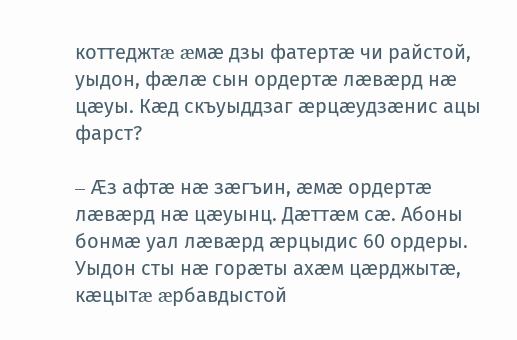коттеджтæ æмæ дзы фатертæ чи райстой, уыдон, фæлæ сын ордертæ лæвæрд нæ цæуы. Кæд скъуыддзаг æрцæудзæнис ацы фарст?

– Æз афтæ нæ зæгъин, æмæ ордертæ лæвæрд нæ цæуынц. Дæттæм сæ. Абоны бонмæ уал лæвæрд æрцыдис 60 ордеры. Уыдон сты нæ горæты ахæм цæрджытæ, кæцытæ æрбавдыстой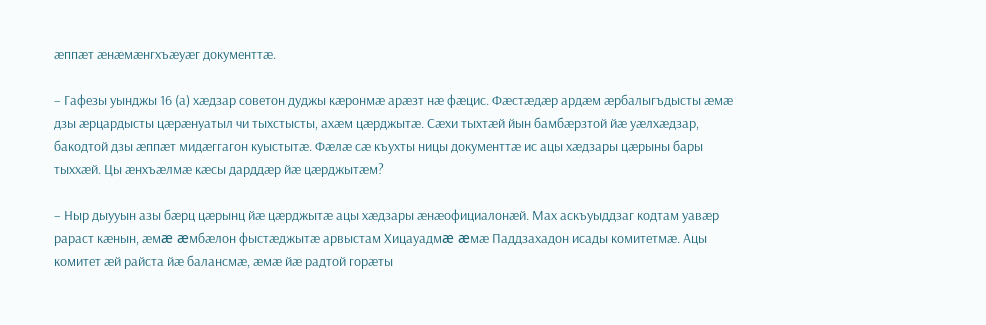æппæт æнæмæнгхъæуæг документтæ.

– Гафезы уынджы 16 (а) хæдзар советон дуджы кæронмæ арæзт нæ фæцис. Фæстæдæр ардæм æрбалыгъдысты æмæ дзы æрцардысты цæрæнуатыл чи тыхстысты, ахæм цæрджытæ. Сæхи тыхтæй йын бамбæрзтой йæ уæлхæдзар, бакодтой дзы æппæт мидæггагон куыстытæ. Фæлæ сæ къухты ницы документтæ ис ацы хæдзары цæрыны бары тыххæй. Цы æнхъæлмæ кæсы дарддæр йæ цæрджытæм?

– Ныр дыууын азы бæрц цæрынц йæ цæрджытæ ацы хæдзары æнæофициалонæй. Мах аскъуыддзаг кодтам уавæр рараст кæнын, æмæ æмбæлон фыстæджытæ арвыстам Хицауадмæ æмæ Паддзахадон исады комитетмæ. Ацы комитет æй райста йæ балансмæ, æмæ йæ радтой горæты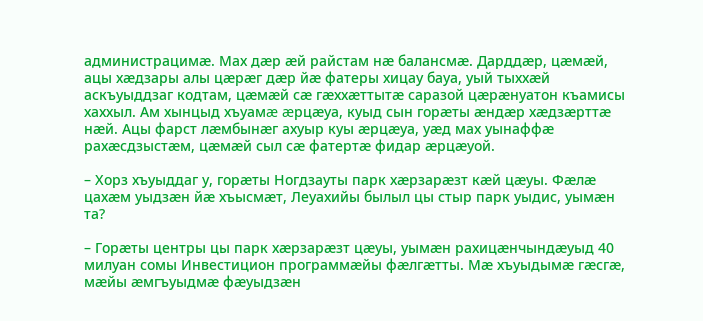администрацимæ. Мах дæр æй райстам нæ балансмæ. Дарддæр, цæмæй, ацы хæдзары алы цæрæг дæр йæ фатеры хицау бауа, уый тыххæй аскъуыддзаг кодтам, цæмæй сæ гæххæттытæ саразой цæрæнуатон къамисы хаххыл. Ам хынцыд хъуамæ æрцæуа, куыд сын горæты æндæр хæдзæрттæ нæй. Ацы фарст лæмбынæг ахуыр куы æрцæуа, уæд мах уынаффæ рахæсдзыстæм, цæмæй сыл сæ фатертæ фидар æрцæуой.

– Хорз хъуыддаг у, горæты Ногдзауты парк хæрзарæзт кæй цæуы. Фæлæ цахæм уыдзæн йæ хъысмæт, Леуахийы былыл цы стыр парк уыдис, уымæн та?

– Горæты центры цы парк хæрзарæзт цæуы, уымæн рахицæнчындæуыд 40 милуан сомы Инвестицион программæйы фæлгæтты. Мæ хъуыдымæ гæсгæ, мæйы æмгъуыдмæ фæуыдзæн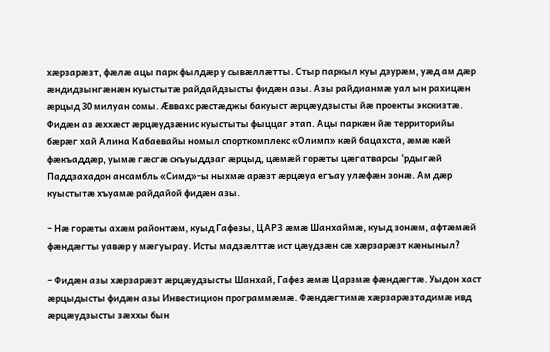хæрзарæзт, фæлæ ацы парк фылдæр у сывæллæтты. Стыр паркыл куы дзурæм, уæд ам дæр æндидзынгæнæн куыстытæ райдайдзысты фидæн азы. Азы райдианмæ уал ын рахицæн æрцыд 30 милуан сомы. Æввахс рæстæджы бакуыст æрцæудзысты йæ проекты экскизтæ. Фидæн аз æххæст æрцæудзæнис куыстыты фыццаг этап. Ацы паркæн йæ территорийы бæрæг хай Алина Кабаевайы номыл спорткомплекс «Олимп» кæй бацахста, æмæ кæй фæкъаддæр, уымæ гæсгæ скъуыддзаг æрцыд, цæмæй горæты цæгатварсы ‘рдыгæй Паддзахадон ансамбль «Симд»-ы ныхмæ арæзт æрцæуа егъау улæфæн зонæ. Ам дæр куыстытæ хъуамæ райдайой фидæн азы.

– Нæ горæты ахæм районтæм, куыд Гафезы, ЦАРЗ æмæ Шанхаймæ, куыд зонæм, афтæмæй фæндæгты уавæр у мæгуырау. Исты мадзæлттæ ист цæудзæн сæ хæрзарæзт кæныныл?

– Фидæн азы хæрзарæзт æрцæудзысты Шанхай, Гафез æмæ Царзмæ фæндæгтæ. Уыдон хаст æрцыдысты фидæн азы Инвестицион программæмæ. Фæндæгтимæ хæрзарæзтадимæ ивд æрцæудзысты зæххы бын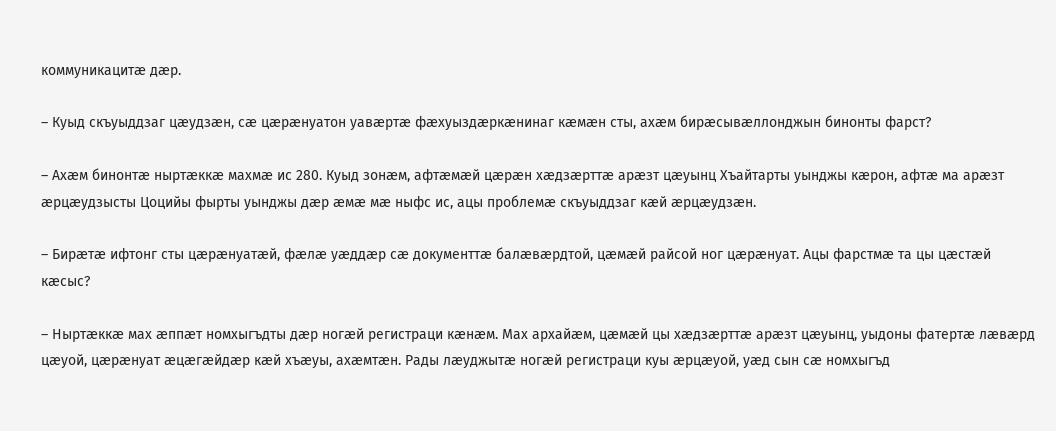коммуникацитæ дæр.

– Куыд скъуыддзаг цæудзæн, сæ цæрæнуатон уавæртæ фæхуыздæркæнинаг кæмæн сты, ахæм бирæсывæллонджын бинонты фарст?

– Ахæм бинонтæ ныртæккæ махмæ ис 280. Куыд зонæм, афтæмæй цæрæн хæдзæрттæ арæзт цæуынц Хъайтарты уынджы кæрон, афтæ ма арæзт æрцæудзысты Цоцийы фырты уынджы дæр æмæ мæ ныфс ис, ацы проблемæ скъуыддзаг кæй æрцæудзæн.

– Бирæтæ ифтонг сты цæрæнуатæй, фæлæ уæддæр сæ документтæ балæвæрдтой, цæмæй райсой ног цæрæнуат. Ацы фарстмæ та цы цæстæй кæсыс?

– Ныртæккæ мах æппæт номхыгъдты дæр ногæй регистраци кæнæм. Мах архайæм, цæмæй цы хæдзæрттæ арæзт цæуынц, уыдоны фатертæ лæвæрд цæуой, цæрæнуат æцæгæйдæр кæй хъæуы, ахæмтæн. Рады лæуджытæ ногæй регистраци куы æрцæуой, уæд сын сæ номхыгъд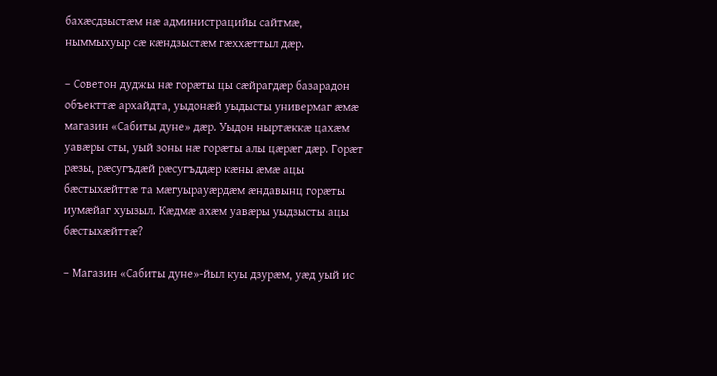бахæсдзыстæм нæ администрацийы сайтмæ, ныммыхуыр сæ кæндзыстæм гæххæттыл дæр.

– Советон дуджы нæ горæты цы сæйрагдæр базарадон объекттæ архайдта, уыдонæй уыдысты универмаг æмæ магазин «Сабиты дуне» дæр. Уыдон ныртæккæ цахæм уавæры сты, уый зоны нæ горæты алы цæрæг дæр. Горæт рæзы, рæсугъдæй рæсугъддæр кæны æмæ ацы бæстыхæйттæ та мæгуырауæрдæм æндавынц горæты иумæйаг хуызыл. Кæдмæ ахæм уавæры уыдзысты ацы бæстыхæйттæ?

– Магазин «Сабиты дуне»-йыл куы дзурæм, уæд уый ис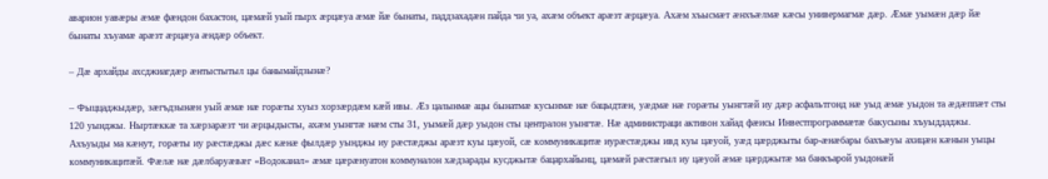аварион уавæры æмæ фæндон бахастон, цæмæй уый пырх æрцæуа æмæ йæ бынаты, паддзахадæн пайда чи уа, ахæм объект арæзт æрцæуа. Ахæм хъысмæт æнхъæлмæ кæсы универмагмæ дæр. Æмæ уымæн дæр йæ бынаты хъуамæ арæзт æрцæуа æндæр объект.

– Дæ архайды ахсджиагдæр æнтыстытыл цы банымайдзынæ?

– Фыццаджыдæр, зæгъдзынæн уый æмæ нæ горæты хуыз хорзæрдæм кæй ивы. Æз цалынмæ ацы бынатмæ кусынмæ нæ бацыдтæн, уæдмæ нæ горæты уынгтæй иу дæр асфальтгонд нæ уыд æмæ уыдон та æдæппæт сты 120 уынджы. Ныртæккæ та хæрзарæзт чи æрцыдысты, ахæм уынгтæ нæм сты 31, уымæй дæр уыдон сты централон уынгтæ. Нæ администраци активон хайад фæисы Инвестпрограммæтæ бакусыны хъуыддаджы. Ахъуыды ма кæнут, горæты иу рæстæджы дæс кæнæ фылдæр уынджы иу рæстæджы арæзт куы цæуой, сæ коммуникацитæ иурæстæджы ивд куы цæуой, уæд цæрджыты бар-æнæбары бахъæуы ахицæн кæнын уыцы коммуникацитæй. Фæлæ нæ дæлбаруæвæг «Водоканал» æмæ цæрæнуатон коммуналон хæдзарады кусджытæ бацархайынц, цæмæй рæстæгыл иу цæуой æмæ цæрджытæ ма банкъарой уыдонæй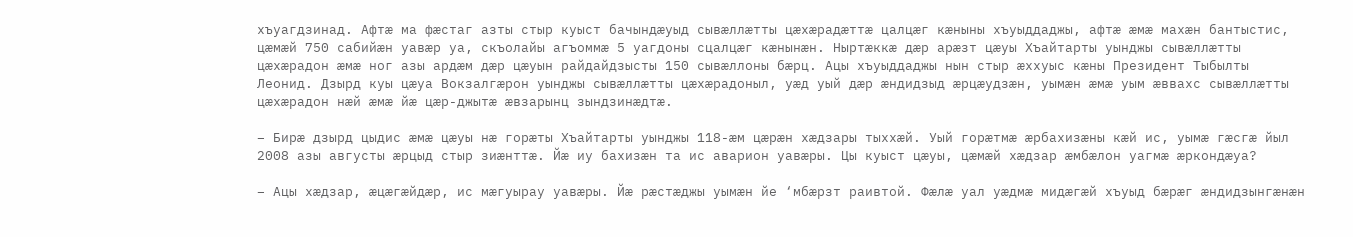хъуагдзинад. Афтæ ма фæстаг азты стыр куыст бачындæуыд сывæллæтты цæхæрадæттæ цалцæг кæныны хъуыддаджы, афтæ æмæ махæн бантыстис, цæмæй 750 сабийæн уавæр уа, скъолайы агъоммæ 5 уагдоны сцалцæг кæнынæн. Ныртæккæ дæр арæзт цæуы Хъайтарты уынджы сывæллæтты цæхæрадон æмæ ног азы ардæм дæр цæуын райдайдзысты 150 сывæллоны бæрц. Ацы хъуыддаджы нын стыр æххуыс кæны Президент Тыбылты Леонид. Дзырд куы цæуа Вокзалгæрон уынджы сывæллæтты цæхæрадоныл, уæд уый дæр æндидзыд æрцæудзæн, уымæн æмæ уым æввахс сывæллæтты цæхæрадон нæй æмæ йæ цæр-джытæ æвзарынц зындзинæдтæ.

– Бирæ дзырд цыдис æмæ цæуы нæ горæты Хъайтарты уынджы 118-æм цæрæн хæдзары тыххæй. Уый горæтмæ æрбахизæны кæй ис, уымæ гæсгæ йыл 2008 азы августы æрцыд стыр зиæнттæ. Йæ иу бахизæн та ис аварион уавæры. Цы куыст цæуы, цæмæй хæдзар æмбæлон уагмæ æркондæуа?

– Ацы хæдзар, æцæгæйдæр, ис мæгуырау уавæры. Йæ рæстæджы уымæн йе ‘мбæрзт раивтой. Фæлæ уал уæдмæ мидæгæй хъуыд бæрæг æндидзынгæнæн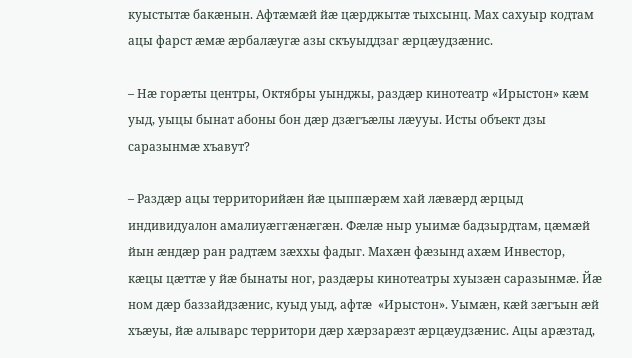куыстытæ бакæнын. Афтæмæй йæ цæрджытæ тыхсынц. Мах сахуыр кодтам ацы фарст æмæ æрбалæугæ азы скъуыддзаг æрцæудзæнис.

– Нæ горæты центры, Октябры уынджы, раздæр кинотеатр «Ирыстон» кæм уыд, уыцы бынат абоны бон дæр дзæгъæлы лæууы. Исты объект дзы саразынмæ хъавут?

– Раздæр ацы территорийæн йæ цыппæрæм хай лæвæрд æрцыд индивидуалон амалиуæггæнæгæн. Фæлæ ныр уыимæ бадзырдтам, цæмæй йын æндæр ран радтæм зæххы фадыг. Махæн фæзынд ахæм Инвестор, кæцы цæттæ у йæ бынаты ног, раздæры кинотеатры хуызæн саразынмæ. Йæ ном дæр баззайдзæнис, куыд уыд, афтæ  «Ирыстон». Уымæн, кæй зæгъын æй хъæуы, йæ алыварс территори дæр хæрзарæзт æрцæудзæнис. Ацы арæзтад,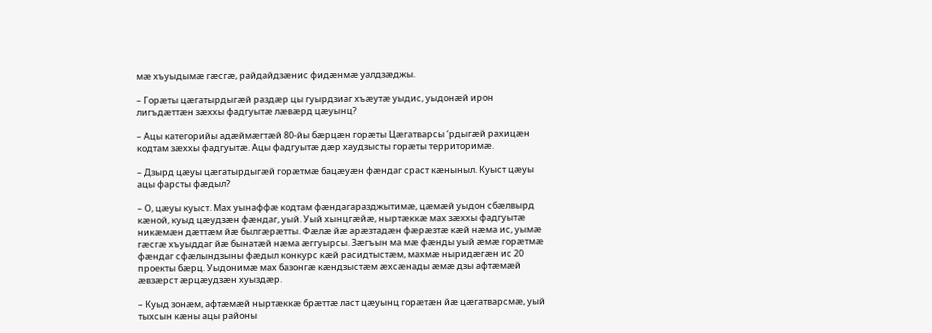мæ хъуыдымæ гæсгæ, райдайдзæнис фидæнмæ уалдзæджы.

– Горæты цæгатырдыгæй раздæр цы гуырдзиаг хъæутæ уыдис, уыдонæй ирон             лигъдæттæн зæххы фадгуытæ лæвæрд цæуынц?

– Ацы категорийы адæймæгтæй 80-йы бæрцæн горæты Цæгатварсы ‘рдыгæй рахицæн кодтам зæххы фадгуытæ. Ацы фадгуытæ дæр хаудзысты горæты территоримæ.

– Дзырд цæуы цæгатырдыгæй горæтмæ бацæуæн фæндаг сраст кæныныл. Куыст цæуы ацы фарсты фæдыл?

– О, цæуы куыст. Мах уынаффæ кодтам фæндагаразджытимæ, цæмæй уыдон сбæлвырд кæной, куыд цæудзæн фæндаг, уый. Уый хынцгæйæ, ныртæккæ мах зæххы фадгуытæ никæмæн дæттæм йæ былгæрæтты. Фæлæ йæ арæзтадæн фæрæзтæ кæй нæма ис, уымæ гæсгæ хъуыддаг йæ бынатæй нæма æггуырсы. Зæгъын ма мæ фæнды уый æмæ горæтмæ фæндаг сфæлындзыны фæдыл конкурс кæй расидтыстæм, махмæ ныридæгæн ис 20 проекты бæрц. Уыдонимæ мах базонгæ кæндзыстæм æхсæнады æмæ дзы афтæмæй æвзæрст æрцæудзæн хуыздæр.

– Куыд зонæм, афтæмæй ныртæккæ брæттæ ласт цæуынц горæтæн йæ цæгатварсмæ, уый тыхсын кæны ацы районы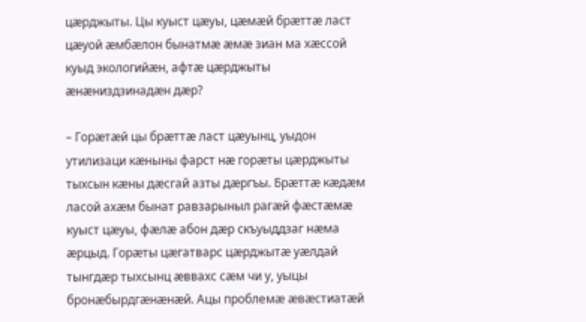цæрджыты. Цы куыст цæуы, цæмæй брæттæ ласт цæуой æмбæлон бынатмæ æмæ зиан ма хæссой куыд экологийæн, афтæ цæрджыты æнæниздзинадæн дæр?

– Горæтæй цы брæттæ ласт цæуынц, уыдон утилизаци кæныны фарст нæ горæты цæрджыты тыхсын кæны дæсгай азты дæргъы. Брæттæ кæдæм ласой ахæм бынат равзарыныл рагæй фæстæмæ куыст цæуы, фæлæ абон дæр скъуыддзаг нæма æрцыд. Горæты цæгатварс цæрджытæ уæлдай тынгдæр тыхсынц æввахс сæм чи у, уыцы бронæбырдгæнæнæй. Ацы проблемæ æвæстиатæй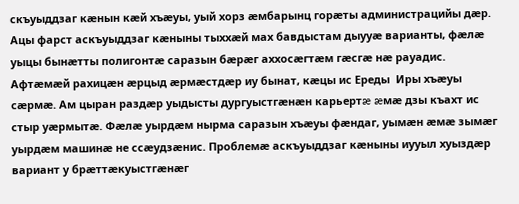скъуыддзаг кæнын кæй хъæуы, уый хорз æмбарынц горæты администрацийы дæр. Ацы фарст аскъуыддзаг кæныны тыххæй мах бавдыстам дыууæ варианты, фæлæ уыцы бынæтты полигонтæ саразын бæрæг аххосæгтæм гæсгæ нæ рауадис. Афтæмæй рахицæн æрцыд æрмæстдæр иу бынат, кæцы ис Ереды  Иры хъæуы сæрмæ. Ам цыран раздæр уыдысты дургуыстгæнæн карьертæ æмæ дзы къахт ис стыр уæрмытæ. Фæлæ уырдæм нырма саразын хъæуы фæндаг, уымæн æмæ зымæг уырдæм машинæ не ссæудзæнис. Проблемæ аскъуыддзаг кæныны иууыл хуыздæр вариант у брæттæкуыстгæнæг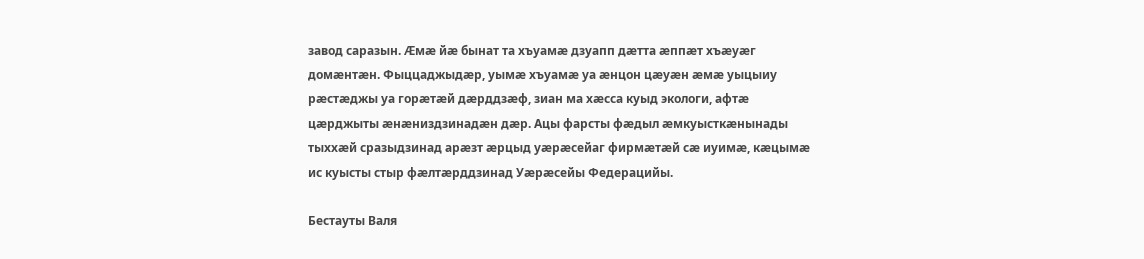завод саразын. Æмæ йæ бынат та хъуамæ дзуапп дæтта æппæт хъæуæг домæнтæн. Фыццаджыдæр, уымæ хъуамæ уа æнцон цæуæн æмæ уыцыиу рæстæджы уа горæтæй дæрддзæф, зиан ма хæсса куыд экологи, афтæ цæрджыты æнæниздзинадæн дæр. Ацы фарсты фæдыл æмкуысткæнынады тыххæй сразыдзинад арæзт æрцыд уæрæсейаг фирмæтæй сæ иуимæ, кæцымæ ис куысты стыр фæлтæрддзинад Уæрæсейы Федерацийы.

Бестауты Валя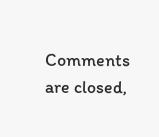Comments are closed,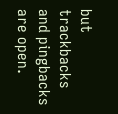but trackbacks and pingbacks are open.